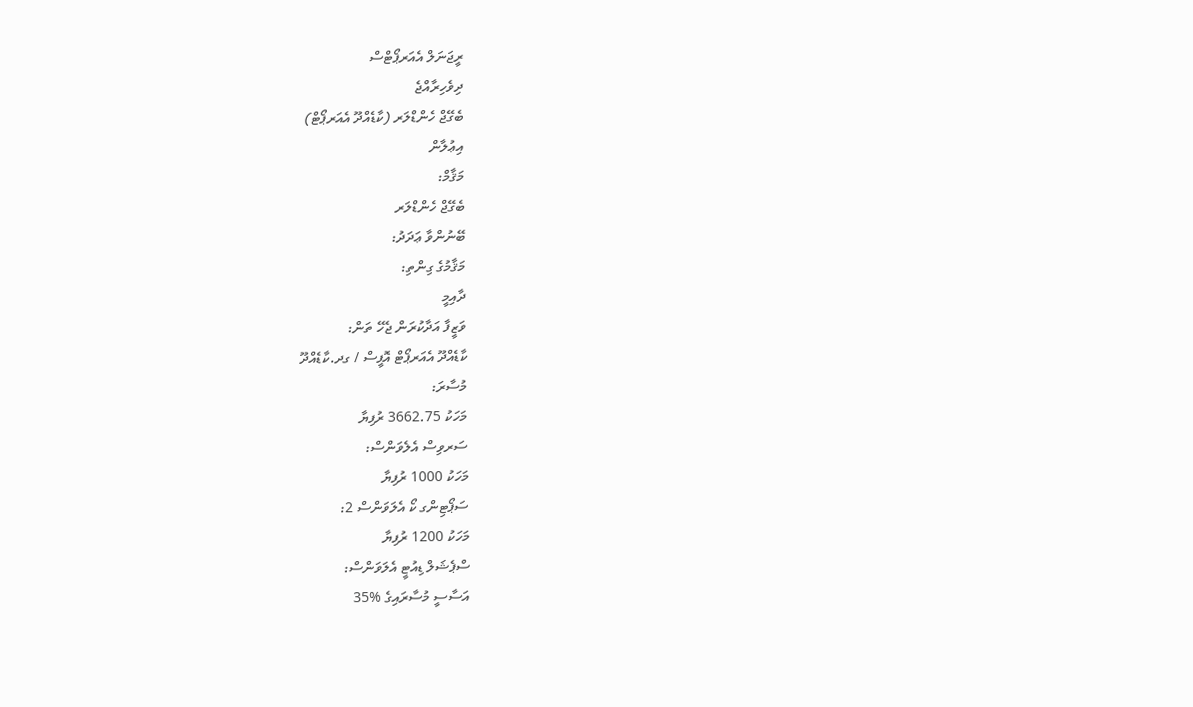ރީޖަނަލް އެއަރޕޯޓްސް
ދިވެހިރާއްޖެ
ބެގޭޖް ހެންޑްލަރ (ކާޑެއްދޫ އެއަރޕޯޓް)
އިޢުލާން
މަޤާމް:
ބެގޭޖް ހެންޑްލަރ
ބޭނުންވާ ޢަދަދު:
މަޤާމުގެ ގިންތި:
ދާއިމީ
ވަޒީފާ އަދާކުރަން ޖެހޭ ތަން:
ކާޑެއްދޫ އެއަރޕޯޓް އޮފީސް / ގދ.ކާޑެއްދޫ
މުސާރަ:
މަހަކު 3662.75 ރުފިޔާ
ސަރވިސް އެލެވަންސް:
މަހަކު 1000 ރުފިޔާ
ސަޕޯޓިންގ ކޯ އެލަވަންސް 2:
މަހަކު 1200 ރުފިޔާ
ސްޕެޝަލް ޑިއުޓީ އެލަވަންސް:
އަސާސީ މުސާރައިގެ %35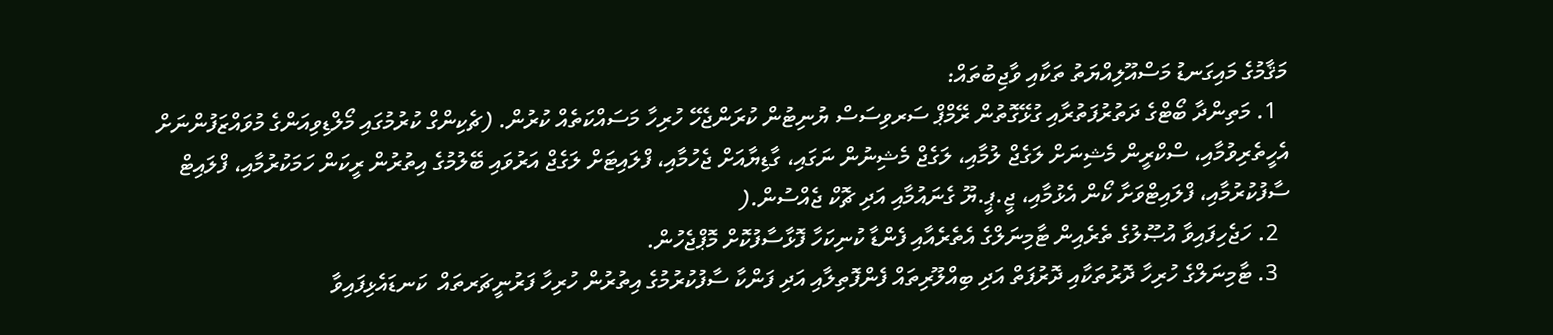މަޤާމުގެ މައިގަނޑު މަސްއޫލިއްޔަތު ތަކާއި ވާޖިބުތައް:
  1. މަތިންދާ ބޯޓްގެ ދަތުރުފަތުރާއި ގުޅޭގޮތުން ރޭމްޕް ސަރވިސަސް ޔުނިޓުން ކުރަންޖެހޭ ހުރިހާ މަސައްކަތެއް ކުރުން. (ޗެކިންގް ކުރުމުގައި މޯލްޑިވިއަންގެ މުވައްޒަފުންނަށް އެހީތެރިވުމާއި، ސްކްރީން މެޝިނަށް ލަގެޖް ލުމާއި، ލަގެޖް މެޝިނުން ނަގައި، ގާޑިޔާއަށް ޖެހުމާއި، ފްލައިޓަށް ލަގެޖް އަރުވައި ބޭލުމުގެ އިތުރުން ރީކަން ހަމަކުރުމާއި، ފްލައިޓް ސާފުކުރުމާއި، ފްލައިޓްވަށާ ކޯން އެޅުމާއި، ޖީ.ޕީ.ޔޫ ގެނައުމާއި އަދި ޗޮކް ޖެއްސުން.(
  2. ހަޖެހިފައިވާ އުޞޫލުގެ ތެރެއިން ޓާމިނަލްގެ އެތެރެއާއި ފެންޑާ ކުނިކަހާ ފޮޅާސާފުކޮށް މޮޕްޖެހުން.
  3. ޓާމިނަލްގެ ހުރިހާ ދޮރުތަކާއި ދޮރުފަތް އަދި ބިއްލޫރިތައް ފެންފޮތިލާއި އަދި ފަންކާ ސާފުކުރުމުގެ އިތުރުން ހުރިހާ ފަރުނީޗަރތައް  ކަނޑައެޅިފައިވާ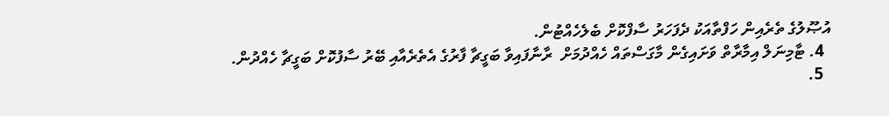އުޞޫލުގެ ތެރެއިން ހަފްތާއަކު ދެފަހަރު ސާފްކޮށް ބެލެހެއްޓުން.
  4. ޓާމިނަލް އިމާރާތް ވަށައިގެން މާގަސްތައް ހެއްދުމަށް  ރާނާފައިވާ ބަގީޗާ ފާރުގެ އެތެރެއާއި ބޭރު ސާފުކޮށް ބަގީޗާ ހެއްދުން.
  5.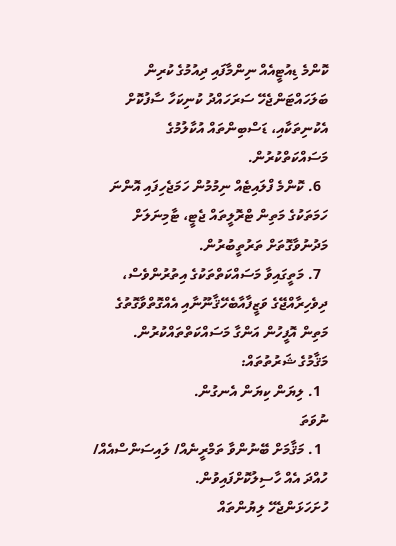ކޮންމެ ޑިއުޓީއެއް ނިންމާފައި ދިއުމުގެ ކުރިން ބަލަހައްޓަންޖެހޭ ސަރަހައްދު ކުނިކަހާ ސާފުކޮށް އެކުނިތަކާއި، ޑަސްބިންތައް އުކާލުމުގެ މަސައްކަތްކުރުން.
  6. ކޮންމެ ފްލައިޓެއް ނިމުމުން ހަމަޖެހިފައި އޮންނަ ހަމަތަކުގެ މަތިން ޓްރޮލީތައް ޖެޓީ، ޓާމިނަލަށް މަދުނުވާގޮތަށް ތަރުތީބުރުން.
  7. މަތީގައިވާ މަސައްކަތްތަކުގެ އިތުރުންވެސް، ދިވެހިރާއްޖޭގެ ވަޒީފާއާބެހޭޤާނޫނާއި އެއްގޮތްވާގޮތުގެ މަތިން އޮފީހުން އަންގާ މަސައްކަތްތައްކުރުން.
މަޤާމުގެ ޝަރުތުތައް:
  1. ލިޔަން ކިޔަން އެނގުން.
ނުވަތަ
  1. މަޤާމަށް ބޭނުންވާ ތަމްރީނެއް/ ލައިސަންސްއެއް/ ހުއްދަ އެއް ހާސިލުކޮށްފައިވުން.
ހުށަހަޅަންޖެހޭ ލިޔުންތައް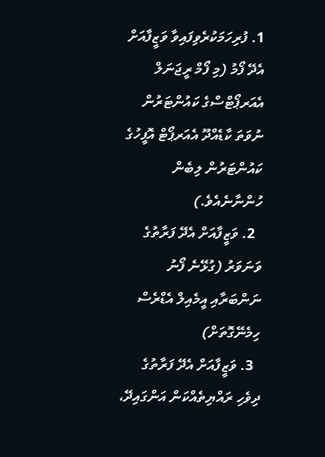1. ފުރިހަމަކުރެވިފައިވާ ވަޒީފާއަށް އެދޭ ފޯމު (މި ފޯމް ރީޖަނަލް އެއަރޕޯޓްސްގެ ކައުންޓަރުން ނުވަތަ ކާޑެއްދޫ އެއަރޕޯޓް އޮފީހުގެ ކައުންޓަރުން ލިބެން ހުންނާނެއެވެ.)
  2. ވަޒީފާއަށް އެދޭ ފަރާތުގެ ވަނަވަރު (ގުޅޭނެ ފޯނު ނަންބަރާއި އީމެއިލް އެޑްރެސް ހިމެނޭގޮތަށް)
  3. ވަޒީފާއަށް އެދޭ ފަރާތުގެ ދިވެހި ރައްޔިތެއްކަން އަންގައިދޭ،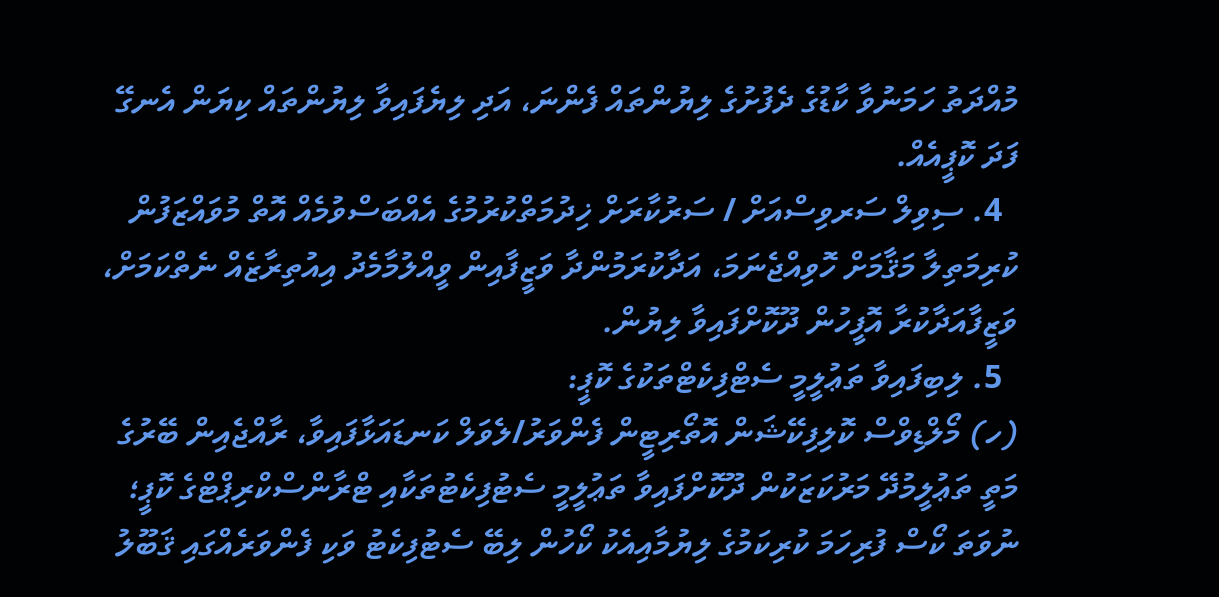މުއްދަތު ހަމަނުވާ ކާޑުގެ ދެފުށުގެ ލިޔުންތައް ފެންނަ، އަދި ލިޔެފައިވާ ލިޔުންތައް ކިޔަން އެނގޭ ފަދަ ކޮޕީއެއް.
  4. ސިވިލް ސަރވިސްއަށް / ސަރުކާރަށް ޚިދުމަތްކުރުމުގެ އެއްބަސްވުމެއް އޮތް މުވައްޒަފުން ކުރިމަތިލާ މަޤާމަށް ހޮވިއްޖެނަމަ، އަދާކުރަމުންދާ ވަޒީފާއިން ވީއްލުމާމެދު އިއުތިރާޒެއް ނެތްކަމަށް، ވަޒީފާއަދާކުރާ އޮފީހުން ދޫކޮށްފައިވާ ލިޔުން.
  5. ލިބިފައިވާ ތަޢުލީމީ ސެޓްފިކެޓްތަކުގެ ކޮޕީ:
(ހ) މޯލްޑިވްސް ކޮލިފިކޭޝަން އޮތޯރިޓީން ފެންވަރު/ލެވަލް ކަނޑައަޅާފައިވާ، ރާއްޖެއިން ބޭރުގެ މަތީ ތަޢުލީމުދޭ މަރުކަޒަކުން ދޫކޮށްފައިވާ ތަޢުލީމީ ސެޓުފިކެޓުތަކާއި ޓްރާންސްކްރިޕްޓްގެ ކޮޕީ؛ ނުވަތަ ކޯސް ފުރިހަމަ ކުރިކަމުގެ ލިޔުމާއިއެކު ކޯހުން ލިބޭ ސެޓުފިކެޓު ވަކި ފެންވަރެއްގައި ޤަބޫލު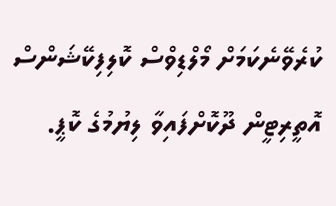ކުރެވޭނެކަމަށް މޯލްޑިވްސް ކޮލިފިކޭޝަންސް އޮތީރިޓީން ދޫކޮށްފައިވާ ލިޔުމުގެ ކޮޕީ.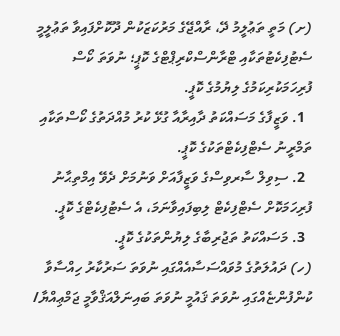(ށ) މަތީ ތަޢުލީމު ދޭ، ރާއްޖޭގެ މަރުކަޒަކުން ދޫކޮށްފައިވާ ތަޢުލީމީ ސެޓުފިކެޓުތަކާއި ޓްރާންސްކްރިޕްޓްގެ ކޮޕީ؛ ނުވަތަ ކޯސް ފުރިހަމަކުރިކަމުގެ ލިޔުމުގެ ކޮޕީ.
  1. ވަޒީފާގެ މަސައްކަތު ދާއިރާއާ ގުޅޭ ކުރު މުއްދަތުގެ ކޯސްތަކާއި ތަމްރީނު ސެޓްފިކެޓްތަކުގެ ކޮޕީ.
  2. ސިވިލް ސާރވިސްގެ ވަޒީފާއަށް ވަނުމަށް ދެވޭ އިމްތިޙާނު ފުރިހަމަކޮށް ސެޓްފިކެޓް ލިބިފައިވާނަމަ، އެ ސެޓުފިކެޓްގެ ކޮޕީ.
  3. މަސައްކަތު ތަޖުރިބާގެ ލިޔުންތަކުގެ ކޮޕީ.
(ހ) ދައުލަތުގެ މުވައްސަސާއެއްގައި ނުވަތަ ސަރުކާރު ހިއްސާވާ ކުންފުންޏެއްގައި ނުވަތަ ޤައުމީ ނުވަތަ ބައިނަލްއަޤްވާމީ ޖަމްޢިއްޔާ/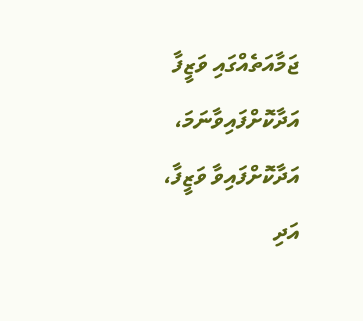ޖަމާއަތެއްގައި ވަޒީފާ އަދާކޮށްފައިވާނަމަ، އަދާކޮށްފައިވާ ވަޒީފާ، އަދި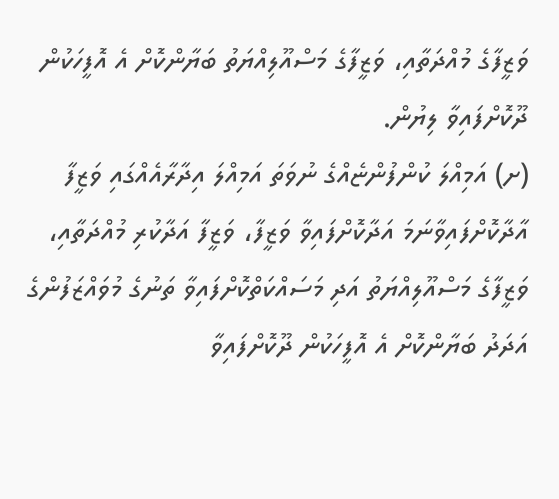ވަޒީފާގެ މުއްދަތާއި، ވަޒީފާގެ މަސްއޫލިއްޔަތު ބަޔާންކޮށް އެ އޮފީހަކުން ދޫކޮށްފައިވާ ލިޔުން.
(ށ) އަމިއްލަ ކުންފުންޏެއްގެ ނުވަތަ އަމިއްލަ އިދާރާއެއްގައި ވަޒީފާ އާދާކޮށްފައިވާނަމަ އަދާކޮށްފައިވާ ވަޒީފާ، ވަޒީފާ އަދާކުރި މުއްދަތާއި، ވަޒީފާގެ މަސްއޫލިއްޔަތު އަދި މަސައްކަތްކޮށްފައިވާ ތަނުގެ މުވައްޒަފުންގެ އަދަދު ބަޔާންކޮށް އެ އޮފީހަކުން ދޫކޮށްފައިވާ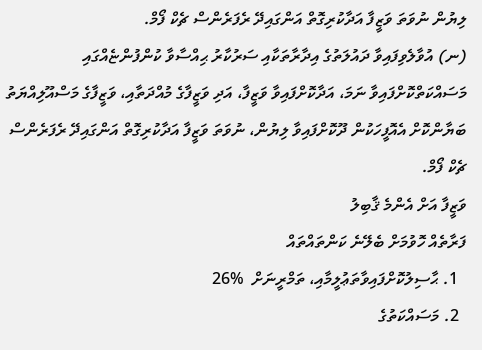ލިޔުން ނުވަތަ ވަޒީފާ އަދާކުރިގޮތް އަންގައިދޭ ރެފަރެންސް ޗެކް ފޯމް.
(ނ) އުވާލެވިފައިވާ ދައުލަތުގެ އިދާރާތަކާއި ސަރުކާރު ޙިއްސާވާ ކުންފުންޏެއްގައި މަސައްކަތްކޮށްފައިވާ ނަމަ، އަދާކޮށްފައިވާ ވަޒީފާ، އަދި ވަޒީފާގެ މުއްދަތާއި، ވަޒީފާގެ މަސްއޫލިއްޔަތު ބަޔާންކޮށް އެއޮފީހަކުން ދޫކޮށްފައިވާ ލިޔުން، ނުވަތަ ވަޒީފާ އަދާކުރިގޮތް އަންގައިދޭ ރެފަރެންސް ޗެކް ފޯމް.
ވަޒީފާ އަށް އެންމެ ޤާބިލު
ފަރާތެއް ހޮވުމަށް ބެލޭނެ ކަންތައްތައް
  1. ޙާސިލުކޮށްފައިވާތަޢުލީމާއި، ތަމްރީނަށް  %26
  2. މަސައްކަތުގެ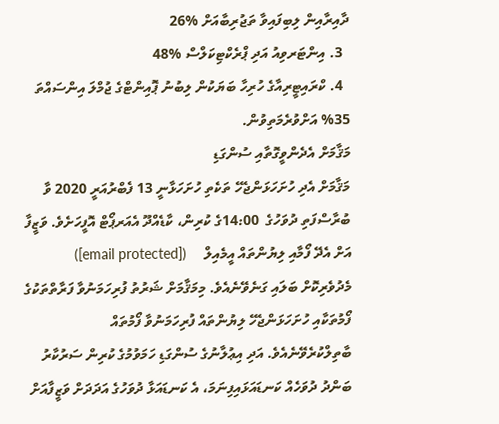ދާއިރާއިން ލިބިފައިވާ ތަޖުރިބާއަށް %26
  3. އިންޓަރވިއު އަދި ޕްރެކްޓިކަލްސް %48
  4. ކްރައިޓީރިއާގެ ހުރިހާ ބަޔަކުން ލިބުނު ޕޮއިންޓްގެ ޖުމްލަ އިންސައްތަ 35% އަށްވުރެމަތިވުން.
މަޤާމަށް އެދެންވީގޮތާއި ސުންގަޑި
މަޤާމަށް އެދި ހުށަހަޅަންޖެހޭ ތަކެތި ހުށަހަޅާނީ 13 ފެބްރުއަރީ 2020 ވާ ބުރާސްފަތި ދުވަހުގެ  14:00ގެ ކުރިން، ކާޑެއްދޫ އެއަރޕޯޓް އޮފީހަށެވެ. ވަޒީފާ އަށް އެދޭ ފޯމާއި ލިޔުންތައް އީމެއިލް     ([email protected]) މެދުވެރިކޮށް ބަލައި ގަނެވޭނެއެވެ. މިމަޤާމަށް ޝަރުތު ފުރިހަމަނުވާ ފަރާތްތަކުގެ ފޯމުތަކާއި ހުށަހަޅަންޖެހޭ ލިޔުންތައް ފުރިހަމަނުވާ ފޯމުތައް ބާތިލްކުރެވޭނެއެވެ. އަދި އިޢުލާނުގެ ސުންގަޑި ހަމަވުމުގެ ކުރިން ސަރުކާރު ބަންދު ދުވަހެއް ކަނޑައަޅައިފިނަމަ، އެ ކަނޑައަޅާ ދުވަހުގެ އަދަދަށް ވަޒީފާއަށް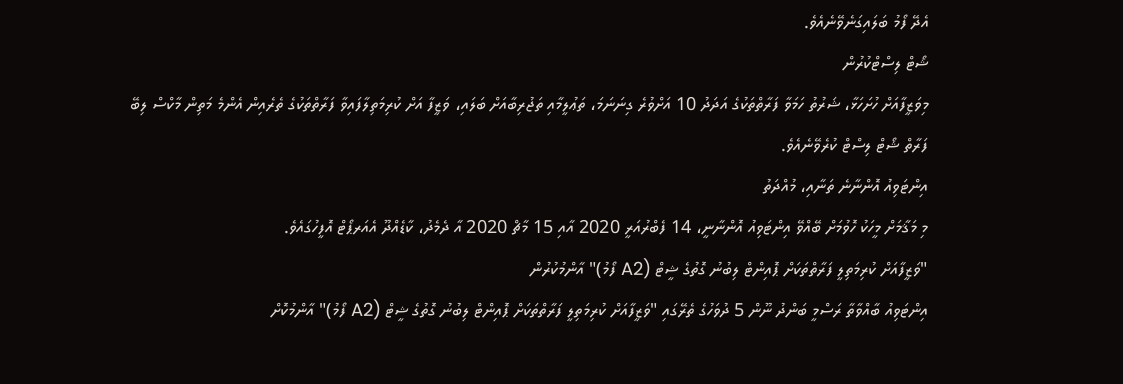އެދޭ ފޯމު ބަލައިގަނެވޭނެއެވެ.
ޝޯޓް ލިސްޓްކުރުން
މިވަޒީފާއަށް ހުށަހަޅާ، ޝަރުތު ހަމަވާ ފަރާތްތަކުގެ އަދަދު 10 އަށްވުރެ ގިނަނަމަ، ތަޢުލީމާއި ތަޖުރިބާއަށް ބަލައި، ވަޒީފާ އަށް ކުރިމަތިލާފައިވާ ފަރާތްތަކުގެ ތެރެއިން އެންމެ މަތިން މާކްސް ލިބޭ ފަރާތް ޝޯޓް ލިސްޓް ކުރެވޭނެއެވެ.
އިންޓަވިއު އޮންނާނެ ތަނާއި، މުއްދަތު
މި މަޤާމަށް މީހަކު ހޮވުމަށް ބޭއްވޭ އިންޓަވިއު އޮންނާނީ، 14 ފެބްރުއަރީ 2020 އާއި 15 މާޗް 2020 އާ ދެމެދު، ކާޑެއްދޫ އެއަރޕޯޓް އޮފީހުގައެވެ.
"ވަޒީފާއަށް ކުރިމަތިލީ ފަރާތްތަކަށް ޕޮއިންޓް ލިބުނު ގޮތުގެ ޝީޓް (A2 ފޯމު)" އާންމުކުރުން
އިންޓަވިއު ބާއްވާތާ ރަސްމީ ބަންދު ނޫން 5 ދުވަހުގެ ތެރޭގައި "ވަޒީފާއަށް ކުރިމަތިލީ ފަރާތްތަކަށް ޕޮއިންޓް ލިބުނު ގޮތުގެ ޝީޓް (A2 ފޯމު)" އާންމުކޮށް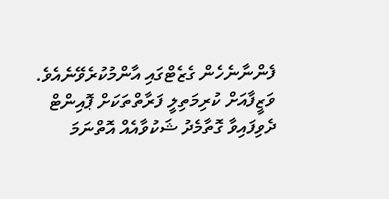ފެންނާނެހެން ގެޒެޓްގައި އާންމުކުރެވޭނެއެވެ. ވަޒީފާއަށް ކުރިމަތިލީ ފަރާތްތަކަށް ޕޮއިންޓް ދެވިފައިވާ ގޮތާމެދު ޝަކުވާއެއް އޮތްނަމަ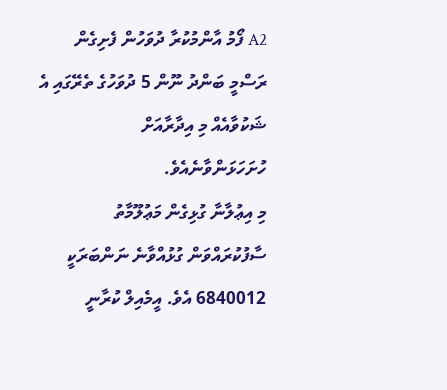A2 ފޯމު އާންމުކުރާ ދުވަހުން ފެށިގެން ރަސްމީ ބަންދު ނޫން 5 ދުވަހުގެ ތެރޭގައި އެ ޝަކުވާއެއް މި އިދާރާއަށް ހުށަހަޅަންވާނެއެވެ.
މި އިޢުލާނާ ގުޅިގެން މަޢުލޫމާތު ސާފުކުރައްވަން ގުޅުއްވާނެ ނަންބަރަކީ 6840012 އެވެ. އީމެއިލް ކުރާނީ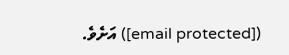([email protected]) އަށެވެ.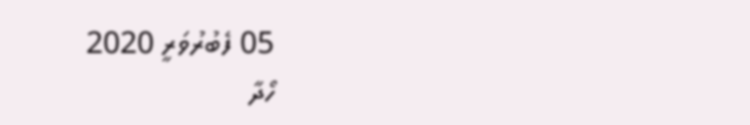05 ފެބުރުވަރީ 2020
ހޯދާ